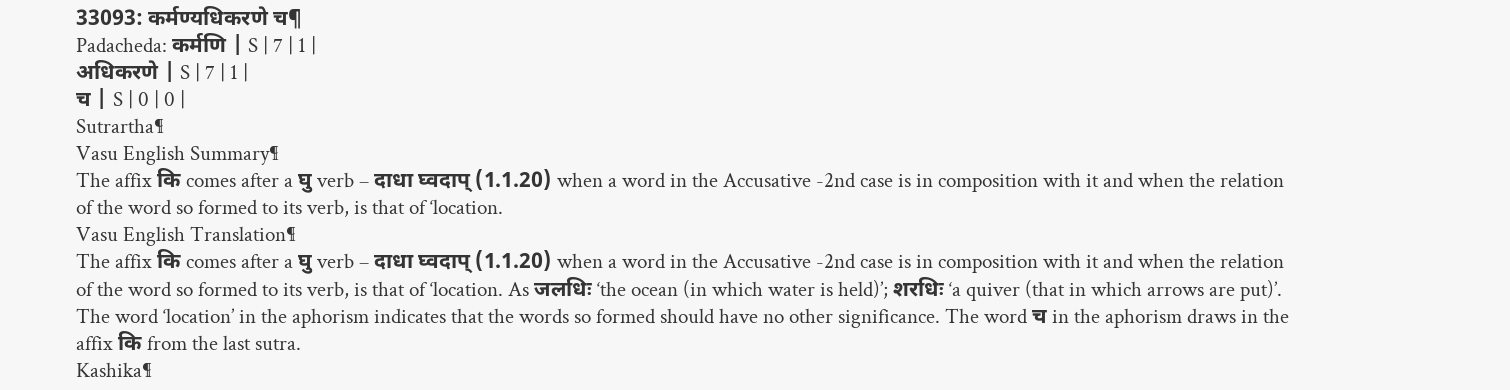33093: कर्मण्यधिकरणे च¶
Padacheda: कर्मणि | S | 7 | 1 |
अधिकरणे | S | 7 | 1 |
च | S | 0 | 0 |
Sutrartha¶
Vasu English Summary¶
The affix कि comes after a घु verb – दाधा घ्वदाप् (1.1.20) when a word in the Accusative -2nd case is in composition with it and when the relation of the word so formed to its verb, is that of ‘location.
Vasu English Translation¶
The affix कि comes after a घु verb – दाधा घ्वदाप् (1.1.20) when a word in the Accusative -2nd case is in composition with it and when the relation of the word so formed to its verb, is that of ‘location. As जलधिः ‘the ocean (in which water is held)’; शरधिः ‘a quiver (that in which arrows are put)’.
The word ‘location’ in the aphorism indicates that the words so formed should have no other significance. The word च in the aphorism draws in the affix कि from the last sutra.
Kashika¶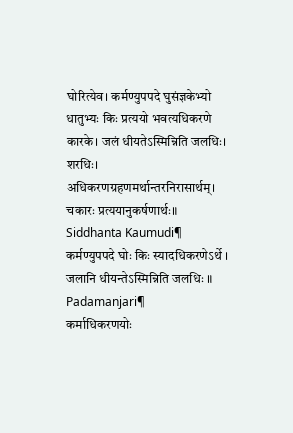घोरित्येव। कर्मण्युपपदे घुसंज्ञकेभ्यो धातुभ्यः किः प्रत्ययो भवत्यधिकरणे कारके। जलं धीयतेऽस्मिन्निति जलधिः। शरधिः। अधिकरणग्रहणमर्थान्तरनिरासार्थम्। चकारः प्रत्ययानुकर्षणार्थः॥
Siddhanta Kaumudi¶
कर्मण्युपपदे घोः किः स्यादधिकरणेऽर्थे । जलानि धीयन्तेऽस्मिन्निति जलधिः ॥
Padamanjari¶
कर्माधिकरणयोः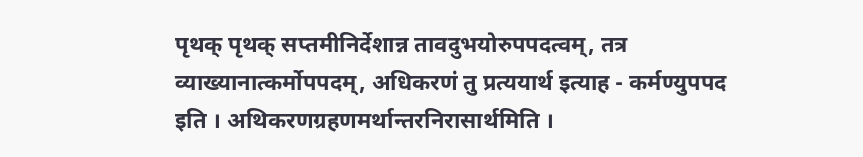पृथक् पृथक् सप्तमीनिर्देशान्न तावदुभयोरुपपदत्वम्, तत्र व्याख्यानात्कर्मोपपदम्, अधिकरणं तु प्रत्ययार्थ इत्याह - कर्मण्युपपद इति । अथिकरणग्रहणमर्थान्तरनिरासार्थमिति ।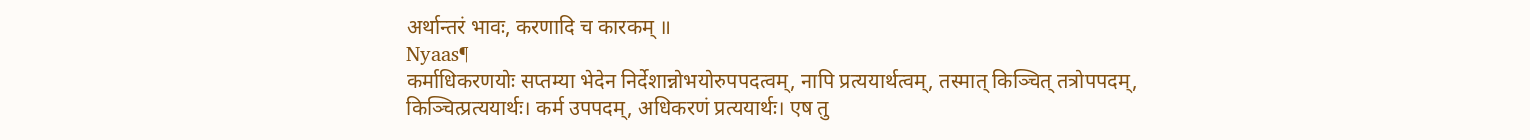अर्थान्तरं भावः, करणादि च कारकम् ॥
Nyaas¶
कर्माधिकरणयोः सप्तम्या भेदेन निर्देशान्नोभयोरुपपदत्वम्, नापि प्रत्ययार्थत्वम्, तस्मात् किञ्चित् तत्रोपपदम्, किञ्चित्प्रत्ययार्थः। कर्म उपपदम्, अधिकरणं प्रत्ययार्थः। एष तु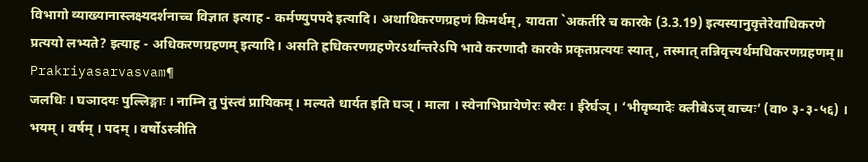विभागो व्याख्यानास्लक्ष्यदर्शनाच्च विज्ञात इत्याह - कर्मण्युपपदे इत्यादि। अथाधिकरणग्रहणं किमर्थम्, यावता `अकर्तरि च कारके (3.3.19) इत्यस्यानुवृत्तेरेवाधिकरणे प्रत्ययो लभ्यते? इत्याह - अधिकरणग्रहणम् इत्यादि। असति ह्रधिकरणग्रहणेरऽर्थान्तरेऽपि भावे करणादौ कारके प्रकृतप्रत्ययः स्यात्, तस्मात् तन्निवृत्त्यर्थमधिकरणग्रहणम्॥
Prakriyasarvasvam¶
जलधिः । घञादयः पुल्लिङ्गाः । नाम्नि तु पुंस्त्वं प्रायिकम् । मल्यते धार्यत इति घञ् । माला । स्वेनाभिप्रायेणेरः स्वैरः । ईरेर्घञ् । ‘भीवृष्यादेः क्लीबेऽज् वाच्यः’ (वा० ३-३-५६) । भयम् । वर्षम् । पदम् । वर्षोऽस्त्रीति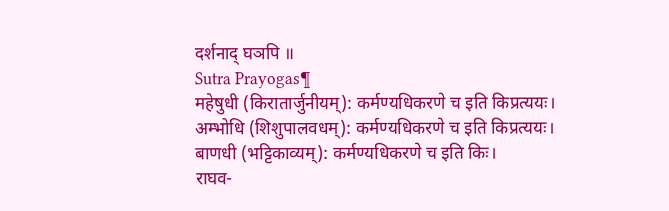दर्शनाद् घञपि ॥
Sutra Prayogas¶
महेषुधी (किरातार्जुनीयम्): कर्मण्यधिकरणे च इति किप्रत्ययः।
अम्भोधि (शिशुपालवधम्): कर्मण्यधिकरणे च इति किप्रत्ययः।
बाणधी (भट्टिकाव्यम्): कर्मण्यधिकरणे च इति किः।
राघव-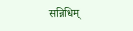सन्निधिम्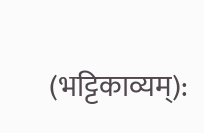(भट्टिकाव्यम्):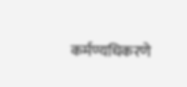कर्मण्यधिकरणे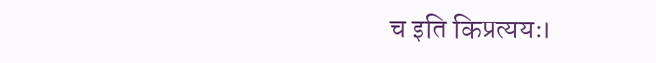च इति किप्रत्ययः।